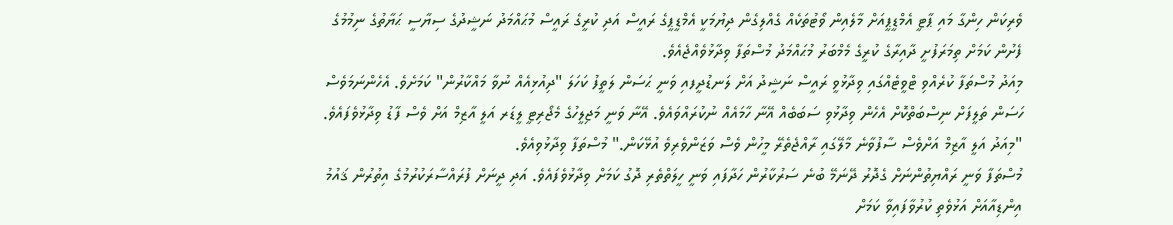ވެރިކަން ހިންގާ މައި ޕާޓީ އެމްޑީޕީއަށް މާލެއިން ވޯޓުތަކެއް ގެއްލިގެން ދިޔުމަކީ އެމްޑީޕީގެ ރައީސް އަދި ކުރީގެ ރައީސް މުޙައްމަދު ނަޝީދުގެ ސިޔާސީ ޙަޔާތުގެ ނިމުމުގެ ފެށުން ކަމަށް ތިމަރަފުށީ ދާއިރާގެ ކުރީގެ މެމްބަރު މުޙައްމަދު މުސްތަފާ ވިދާޅުވެއްޖެއެވެ.
މިއަދު މުސްތަފާ ކުރެއްވި ޓްވީޓެއްގައި ވިދާޅުވީ ރައީސް ނަޝީދު އަށް ލަނޑުދީފއި ވަނީ ޙަސަން ލަތީފު ކަހަލަ "ދިއުޅިއެއް ނުވާ މައްކާރުން" ކަމަށެވެ. އެހެންނަމަވެސް ހަސަން ތަލީފަށް ނިސްބަތްކޮށް އެހެން ވިދާޅުވި ސަބަބެއް އޭނާ ހާމައެއް ނުކުރައްވައެވެ. އޭނާ ވަނީ މަޖިލީހުގެ މެޖޯރިޓީ ލީޑަރ އަލީ އާޒިމް އަށް ވެސް ފާޑު ވިދާޅުވެފައެވެ.
"މިއަދު އަލީ އާޒިމް އަށްވެސް ސާފުވާނެ މާލޭގައި ރާއްޖެތެރޭ މީހުން ވެސް ވަޒަންވެރިވެ އުޅޭކަން." މުސްތަފާ ވިދާޅުވިއެވެ.
މުސްތަފާ ވަނީ ރައްޔިތުންނަށް ގެދޮރު ދޭނަމޭ ބުނެ ސަރުކާރުން ހަދާފައި ވަނީ ހީލަތްތެރި ދޮގު ކަމަށް ވިދާޅުވެފައެވެ. އަދި ދީނަށް ފުރައްސާރަކުރުމުގެ އިތުރުން ޤައުމު އިންޑިއާއަށް އަޅުވެތި ކުރުވާފައިވާ ކަމަށް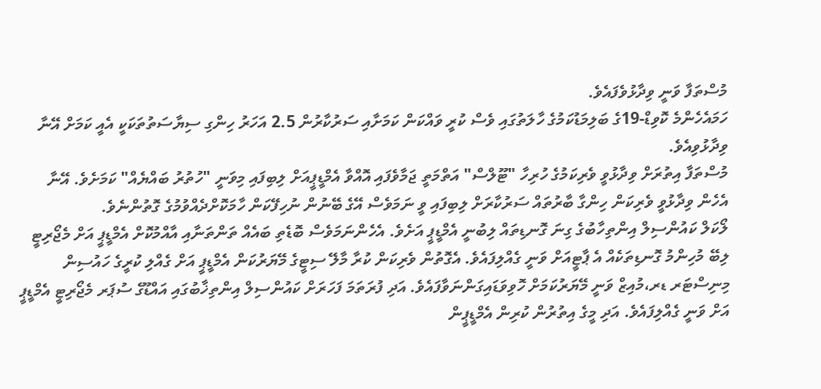މުސްތަފާ ވަނީ ވިދާޅުވެފައެވެ.
ހަމައެހެންމެ ކޮވިޑް-19ގެ ބަލިމަޑުކަމުގެ ހާލަތުގައި ވެސް ކުރީ ވައްކަން ކަމަށާއި ސަރުކާރުން 2.5 އަހަރު ހިންގި ސިޔާސަތުތަކަކީ އެއީ ކަމަށް އޭނާ ވިދާޅުވިއެވެ.
މުސްތަފާ އިތުރަށް ވިދާޅުވީ ވެރިކަމުގެ ހުރިހާ "ޓޫލްސް" އަތްމަތީ ޖަމާވެފައި އޮއްވާ އެމްޑީޕީއަށް ލިބިފައި މިވަނީ "ހުތުރު ބައްޔެއް" ކަމަށެވެ. އޭނާ އެހެން ވިދާޅުވީ ވެރިކަން ހިންގާ ބާރުތައް ސަރުކާރަށް ލިބިފައި ވީ ނަމަވެސް އޭގެ ބޭނުން ނުހިފޭކަން ހާމަކޮށްދެއްވުމުގެ ގޮތުންނެވެ.
ލޯކަލް ކައުންސިލް އިންތިހާބުގެ ގިނަ ގޮނޑިތައް ލިބުނީ އެމްޑީޕީ އަށެވެ. އެހެންނަމަވެސް ބޮޑެތި ބައެއް ތަންތަނާއި އާއްމުކޮށް އެމްޑީޕީ އަށް މެޖޯރިޓީ ލިބޭ މުހިންމު ގޮނޑިތަކެއް އެ ޕާޓީއަށް ވަނީ ގެއްލިފައެވެ. އެގޮތުން ވެރިކަން ކުރާ މާލޭ ސިޓީގެ މޭޔަރުކަން އެމްޑީޕީ އަށް ގެއްލި ކުރީގެ ހައުސިން މިނިސްޓަރ ޑރ،މުއިޒް ވަނީ މޭޔަރުކަމަށް ހޮވިވަޑައިގަންނަވާފައެވެ. އަދި ފުރަތަމަ ފަހަރަށް ކައުންސިލް އިންތިޚާބުގައި އައްޑޫގެ ސުޕަރ މެޖޯރިޓީ އެމްޑީޕީ އަށް ވަނީ ގެއްލިފައެވެ. އަދި މީގެ އިތުރުން ކުރިން އެމްޑީޕީން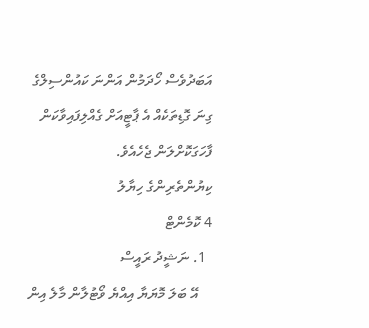އަބަދުވެސް ހޯދަމުން އަންނަ ކައުންސިލްގެ ގިނަ ގޮޑިތަކެއް އެ ޕާޓީއަށް ގެއްލިފައިވާކަން ފާހަގަކޮށްލަން ޖެހެއެވެ.
ކިޔުންތެރިންގެ ހިޔާލު
4 ކޮމެންޓް
  1. ނަޝީދު ރައީސް
    އޭ ބަލަ މޮޔަޔާ އިއްޔެ ވޯޓުލާން މާލެ އިން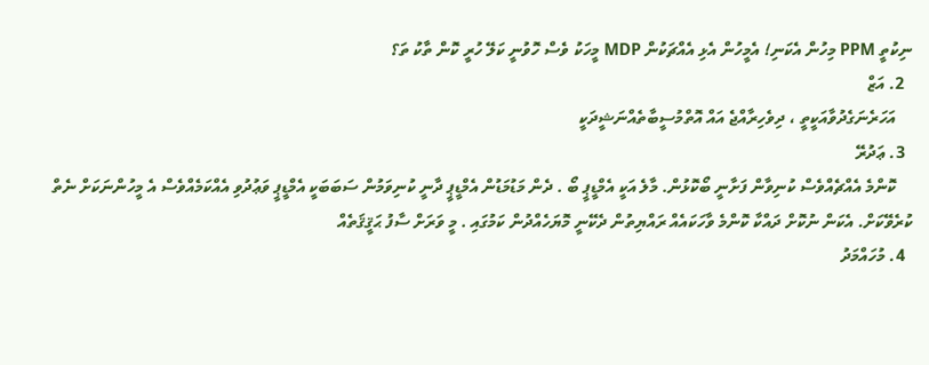ނިކުތީ PPM މިހުން އެކަނި! އެމީހުން އެޅި އެއްޗަކުން MDP މީހަކު ވެސް ހޮވުނީ ކަލޭ ހުރީ ކޮން ތާކު ތަ؟
  2. އަޒް
    އަހަރެނަގެދުވާއަކީތީ ، ދިވެހިރާއްޖެ އައް އޮތްމުސީބާތެއްނަޝީދަކީ
  3. ޢަދުރޭ
    ކޮންމެ އެއްޗެއްވެސް ކުނިވާން ފަށާނީ ބޯކޮޅުން. މާލެ އަކީ އެމްޑީޕީ ބޯ . ދެން މަޑުމަޑުން އެމްޑީޕީ ދާނީ ކުނިވަމުން ސަބަބަކީ އެމްޑީޕީ ވަޢުދުވި އެއްކަމެއްވެސް އެ މީހުންނަކަށް ނެތް ކުރެވޭކަށް. އެކަން ނުކޮށް ދައްކާ ކޮންމެ ވާހަކައެއް ރައްޔިތުން ދެކޭނީ މޮޔަހެއްދުން ކަމުގައި . މީ ވަރަށް ސާފު ޙަޤީޤަތެއް
  4. މުހައްމަދު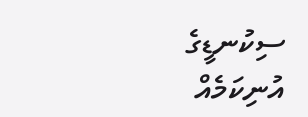ސިކުނޑީގެ އުނިކަމެއް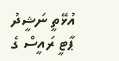އުޅޭތީ ނަޝީދު ޕާޓީ ރައީސް ގެ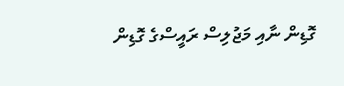ގޮޑިން ނާއި މަޖުލިސް ރައީސްގެ ގޮޑިން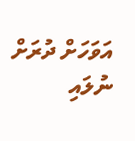އަވަހަށް ދުރަށް ނުލައި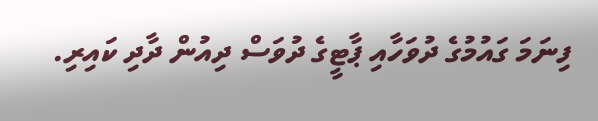ފިނަމަ ގައުމުގެ ދުވަހާއި ޕާޓީގެ ދުވަސް ދިއުން ދާދި ކައިރި.